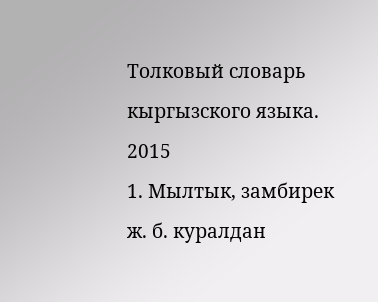Толковый словарь кыргызского языка. 2015
1. Мылтык, замбирек ж. б. куралдан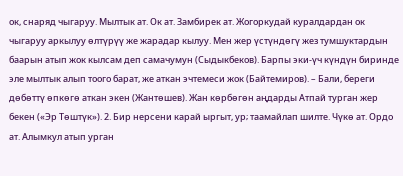ок, снаряд чыгаруу. Мылтык ат. Ок ат. Замбирек ат. Жогоркудай куралдардан ок чыгаруу аркылуу өлтүрүү же жарадар кылуу. Мен жер үстүндөгү жез тумшуктардын баарын атып жок кылсам деп самачумун (Сыдыкбеков). Барпы эки-үч күндүн биринде эле мылтык алып тоого барат, же аткан эчтемеси жок (Байтемиров). – Бали, береги дөбөттү өпкөгө аткан экен (Жантөшев). Жан көрбөгөн аңдарды Атпай турган жер бекен («Эр Төштүк»). 2. Бир нерсени карай ыргыт, ур; таамайлап шилте. Чүкө ат. Ордо ат. Алымкул атып урган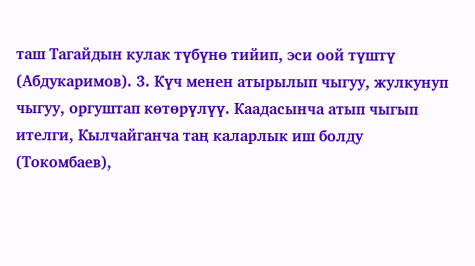таш Тагайдын кулак түбүнө тийип, эси оой түштү (Абдукаримов). 3. Күч менен атырылып чыгуу, жулкунуп чыгуу, оргуштап көтөрүлүү. Каадасынча атып чыгып ителги, Кылчайганча таң каларлык иш болду (Токомбаев),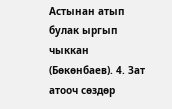Астынан атып булак ыргып чыккан (Бөкөнбаев). 4. Зат атооч сөздөр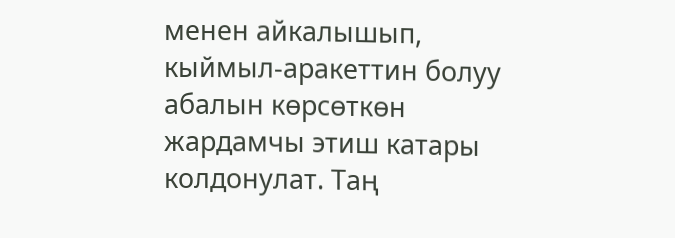менен айкалышып, кыймыл-аракеттин болуу абалын көрсөткөн жардамчы этиш катары колдонулат. Таң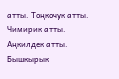атты. Тоңкочук атты. Чимирик атты. Аңкилдек атты. Бышкырык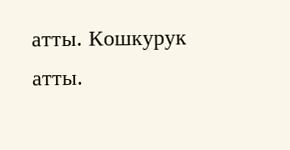атты. Кошкурук атты.